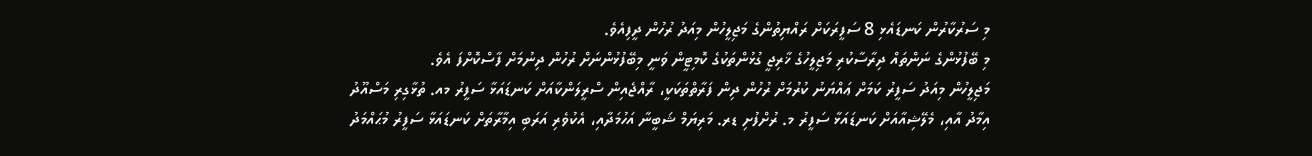މި ސަރުކާރުން ކަނޑައެޅި 8 ސަފީރަކަށް ރައްޔިތުންގެ މަޖިލީހުން މިއަދު ރުހުން ދީފިއެވެ.
މި ބޭފުޅުންގެ ނަންތައް ދިރާސާކުރި މަޖިލީހުގެ ޚާރިޖީ ގުޅުންތަކުގެ ކޮމިޓީން ވަނީ މިބޭފުޅުންނަށް ރުހުން ދިނުމަށް ފާސްކޮށްފަ އެވެ.
މަޖިލީހުން މިއަދު ސަފީރު ކަމަށް ޢައްޔަނު ކުރުމަށް ރުހުން ދިން ފަރާތްތަކަކީ، ރާއްޖެއިން ސްރީލަންކާއަށް ކަނޑައަޅާ ސަފީރު މއ. ތުޅާގިރި މަސްއޫދު އިމާދު އާއި، މެލޭޝިއާއަށް ކަނޑައަޅާ ސަފީރު މ. ރުށްފުށި ޑރ. މަރިޔަމް ޝަބީނާ އަހުމަދާއި، އެކުވެރި އަރަބި އިމާރާތަށް ކަނޑައަޅާ ސަފީރު މުޙައްމަދު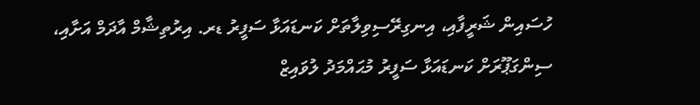ހުސައިން ޝަރީފާއި، އިނގިރޭސިވިލާތަށް ކަނޑައަޅާ ސަފީރު ޑރ. އިރުތިޝާމް އާދަމް އަށާއި، ސިންގަޕޫރަށް ކަނޑައަޅާ ސަފީރު މުޙައްމަދު ލުވައިޒް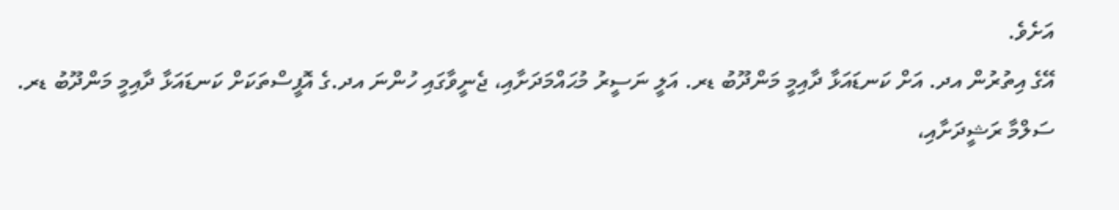އަށެވެ.
އޭގެ އިތުރުން އދ. އަށް ކަނޑައަޅާ ދާއިމީ މަންދޫބު ޑރ. އަލީ ނަސީރު މުޙައްމަދަށާއި، ޖެނީވާގައި ހުންނަ އދ.ގެ އޮފީސްތަކަށް ކަނޑައަޅާ ދާއިމީ މަންދޫބު ޑރ. ސަލްމާ ރަޝީދަށާއި،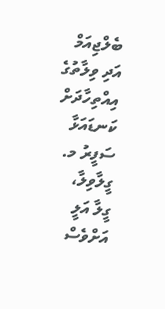ބެލްޖިއަމް އަދި ވިލާތުގެ އިއްތިހާދަށް ކަނޑައަޅާ ސަފީރު މ. ގީލާވިލާ، ގީލާ އަލީ އަށްވެސް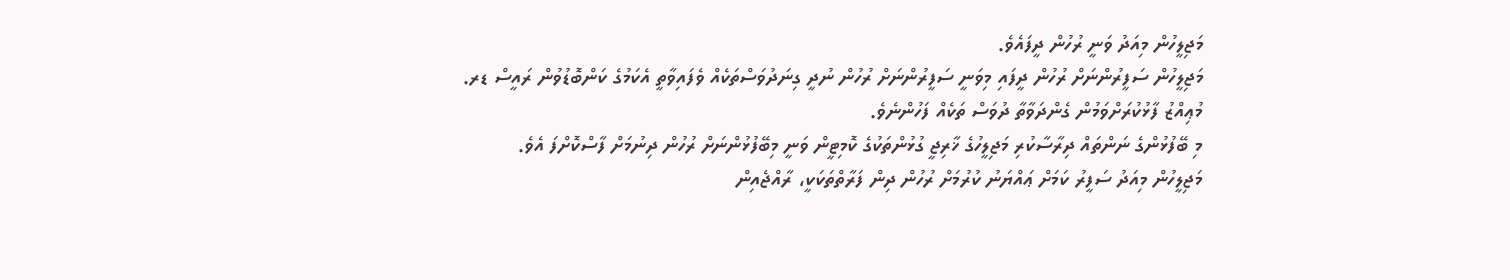މަޖިލީހުން މިއަދު ވަނީ ރުހުން ދީފައެވެ.
މަޖިލީހުން ސަފީރުންނަށް ރުހުން ދީފައި މިވަނީ ސަފީރުންނަށް ރުހުން ނުދީ ގިނަދުވަސްތަކެއް ވެފައިވާތީ އެކަމުގެ ކަންބޮޑުވުން ރައީސް ޑރ. މުޢިއްޒު ފާޅުކުރަށްވަމުން ގެންދަވާތާ ދުވަސް ތަކެއް ފަހުންނެވެ.
މި ބޭފުޅުންގެ ނަންތައް ދިރާސާކުރި މަޖިލީހުގެ ޚާރިޖީ ގުޅުންތަކުގެ ކޮމިޓީން ވަނީ މިބޭފުޅުންނަށް ރުހުން ދިނުމަށް ފާސްކޮށްފަ އެވެ.
މަޖިލީހުން މިއަދު ސަފީރު ކަމަށް ޢައްޔަނު ކުރުމަށް ރުހުން ދިން ފަރާތްތަކަކީ، ރާއްޖެއިން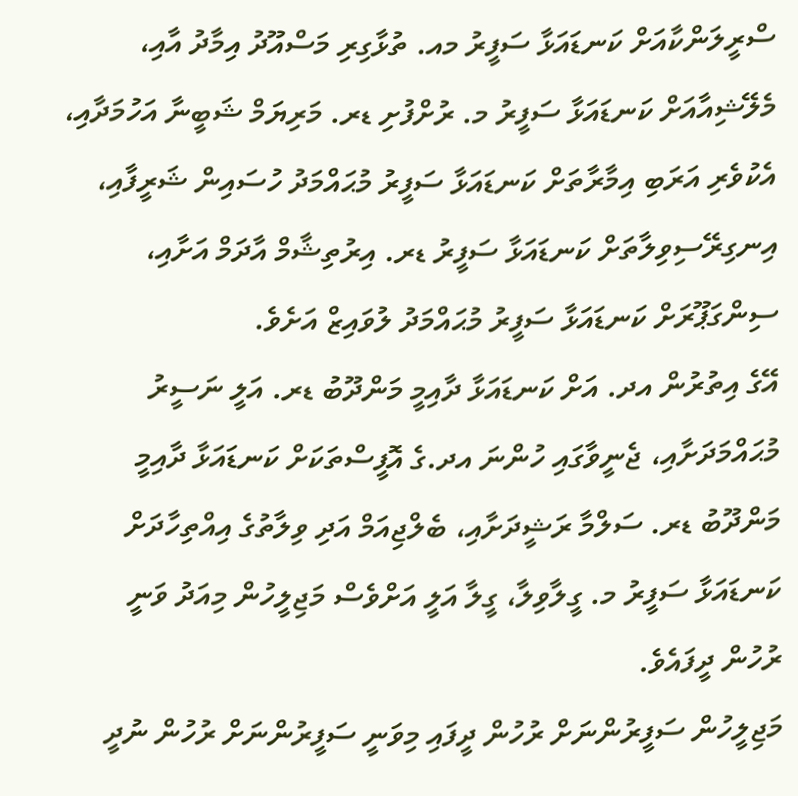ސްރީލަންކާއަށް ކަނޑައަޅާ ސަފީރު މއ. ތުޅާގިރި މަސްއޫދު އިމާދު އާއި، މެލޭޝިއާއަށް ކަނޑައަޅާ ސަފީރު މ. ރުށްފުށި ޑރ. މަރިޔަމް ޝަބީނާ އަހުމަދާއި، އެކުވެރި އަރަބި އިމާރާތަށް ކަނޑައަޅާ ސަފީރު މުޙައްމަދު ހުސައިން ޝަރީފާއި، އިނގިރޭސިވިލާތަށް ކަނޑައަޅާ ސަފީރު ޑރ. އިރުތިޝާމް އާދަމް އަށާއި، ސިންގަޕޫރަށް ކަނޑައަޅާ ސަފީރު މުޙައްމަދު ލުވައިޒް އަށެވެ.
އޭގެ އިތުރުން އދ. އަށް ކަނޑައަޅާ ދާއިމީ މަންދޫބު ޑރ. އަލީ ނަސީރު މުޙައްމަދަށާއި، ޖެނީވާގައި ހުންނަ އދ.ގެ އޮފީސްތަކަށް ކަނޑައަޅާ ދާއިމީ މަންދޫބު ޑރ. ސަލްމާ ރަޝީދަށާއި، ބެލްޖިއަމް އަދި ވިލާތުގެ އިއްތިހާދަށް ކަނޑައަޅާ ސަފީރު މ. ގީލާވިލާ، ގީލާ އަލީ އަށްވެސް މަޖިލީހުން މިއަދު ވަނީ ރުހުން ދީފައެވެ.
މަޖިލީހުން ސަފީރުންނަށް ރުހުން ދީފައި މިވަނީ ސަފީރުންނަށް ރުހުން ނުދީ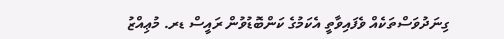ގިނަދުވަސްތަކެއް ވެފައިވާތީ އެކަމުގެ ކަންބޮޑުވުން ރައީސް ޑރ. މުޢިއްޒު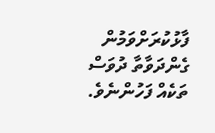ފާޅުކުރަށްވަމުން ގެންދަވާތާ ދުވަސް ތަކެއް ފަހުންނެވެ.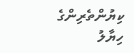ކިޔުންތެރިންގެ ހިޔާލު